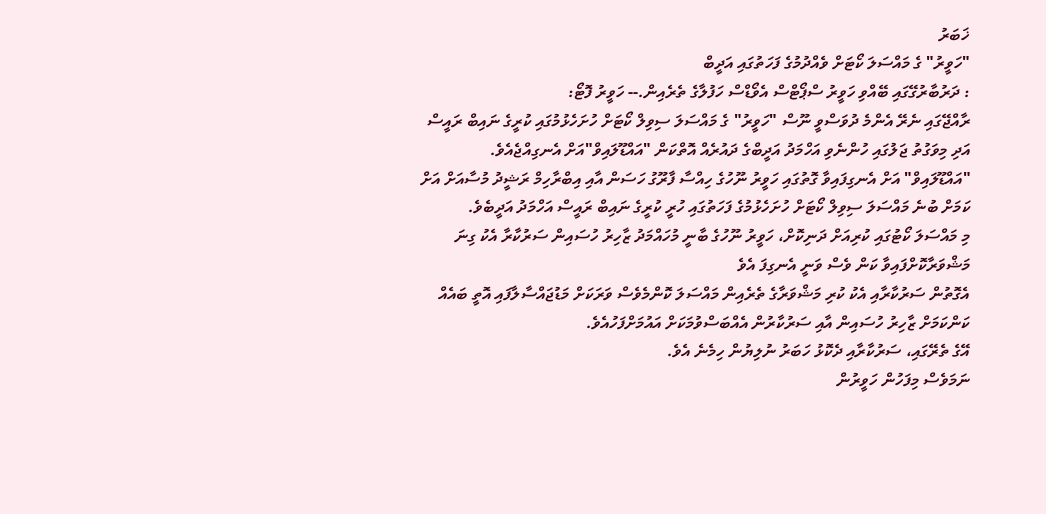ޚަބަރު
"ހަވީރު" ގެ މައްސަލަ ކޯޓަށް ވެއްދުމުގެ ފަހަތުގައި އަދީބް
: ދަރުބާރުގޭގައި ބޭއްވި ހަވީރު ސްޕޯޓްސް އެވޯޑްސް ހަފުލާގެ ތެރެއިން.-- ހަވީރު ފޮޓޯ:
ރާއްޖޭގައި ނެރޭ އެންމެ ދުވަސްވީ ނޫސް "ހަވީރު" ގެ މައްސަލަ ސިވިލް ކޯޓަށް ހުށަހެޅުމުގައި ކުރީގެ ނައިބް ރައީސް އަދި މިވަގުތު ޖަލުގައި ހުންނެވި އަހްމަދު އަދީބްގެ ދައުރެއް އޮތްކަން "އައްޑޫލައިވް"އަށް އެނގިއްޖެއެވެ.
"އައްޑޫލައިވް" އަށް އެނގިފައިވާ ގޮތުގައި ހަވީރު ނޫހުގެ ހިއްސާ ފާރޫގު ހަސަން އާއި އިބްރާހިމް ރަޝީދު މުސާއަށް އަށް ކަމަށް ބުނެ މައްސަލަ ސިވިލް ކޯޓަށް ހުށަހެޅުމުގެ ފަހަތުގައި ހުރީ ކުރީގެ ނައިބް ރައީސް އަހްމަދު އަދީބެވެ.
މި މައްސަލަ ކޯޓުގައި ކުރިއަށް ދަނިކޮށް، ހަވީރު ނޫހުގެ ބާނީ މުހައްމަދު ޒާހިރު ހުސައިން ސަރުކާރާ އެކު ގިނަ މަޝްވަރާކޮށްފައިވާ ކަން ވެސް ވަނީ އެނގިފަ އެވެ
އެގޮތުން ސަރުކާރާއި އެކު ކުރި މަޝްވަރާގެ ތެރެއިން މައްސަލަ ކޮންމެވެސް ވަރަކަށް މަޑުޖައްސާލާފައި އޮތީ ބައެއް ކަންކަމަށް ޒާހިރު ހުސައިން އާއި ސަރުކާރުން އެއްބަސްވުމަކަށް އައުމަށްފަހުއެވެ.
އޭގެ ތެރޭގައި، ސަރުކާރާއި ދެކޮޅު ހަބަރު ނުލިޔުން ހިމެނެ އެވެ.
ނަމަވެސް މިފަހުން ހަވީރުން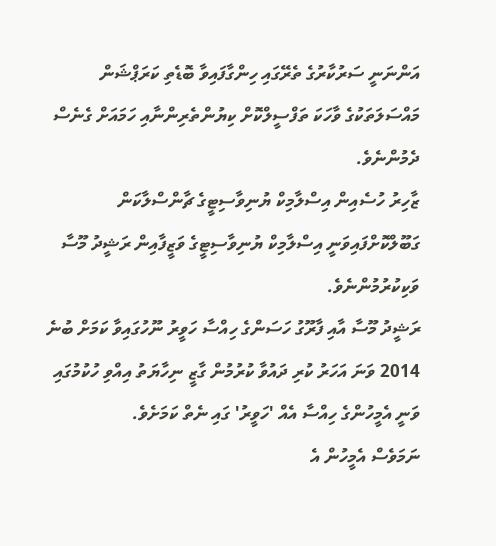އަންނަނީ ސަރުކާރުގެ ތެރޭގައި ހިންގާފައިވާ ބޮޑެތި ކަރަޕްޝަން މައްސަލަތަކުގެ ވާހަކަ ތަފްސީލްކޮށް ކިޔުންތެރިންނާއި ހަމައަށް ގެނެސް ދެމުންނެވެ.
ޒާހިރު ހުސެއިން އިސްލާމިކް ޔުނިވާސިޓީގެ ޗާންސްލާކަން ގަބޫލްކޮށްފައިވަނީ އިސްލާމިކް ޔުނިވާސިޓީގެ ވަޒީފާއިން ރަޝީދު މޫސާ ވަކިކުރުމުންނެވެ.
ރަޝީދު މޫސާ އާއި ފާރޫގު ހަސަންގެ ހިއްސާ ހަވީރު ނޫހުގައިވާ ކަމަށް ބުނެ 2014 ވަނަ އަހަރު ކުރި ދައުވާ ކުރުމުން ގާޒީ ނިހާޔަތު އިއްވި ހުކުމުގައި ވަނީ އެމީހުންގެ ހިއްސާ އެއް 'ހަވީރު' ގައި ނެތް ކަމަށެވެ.
ނަމަވެސް އެމީހުން އެ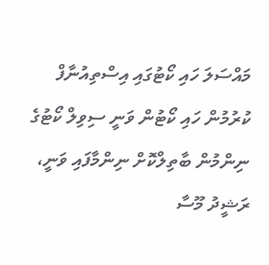މައްސަލަ ހައި ކޯޓުގައި އިސްތިއުނާފް ކުރުމުން ހައި ކޯޓުން ވަނީ ސިވިލް ކޯޓުގެ ނިންމުން ބާތިލްކޮށް ނިންމާފައި ވަނީ، ރަޝީދު މޫސާ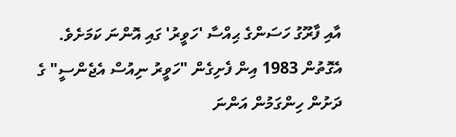އާއި ފާރޫގު ހަސަންގެ ޙިއްސާ 'ހަވީރު' ގައި އޮންނަ ކަމަށެވެ.
އެގޮތުން 1983 އިން ފެށިގެން "ހަވީރު ނިއުސް އެޖެންސީ" ގެ ދަށުން ހިންގަމުން އަންނަ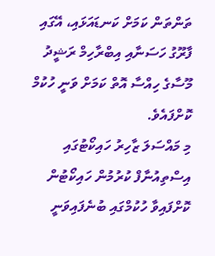ތަންތަން ކަމަށް ކަނޑައަޅައި، އޭގައި ފާރޫގު ހަސަނާއި އިބްރާހިމް ރަޝީދު މޫސާގެ ހިއްސާ އޮތް ކަމަށް ވަނީ ހުކުމް ކޮށްފައެވެ.
މި މައްސަލަ ޒާހިރު ހައިކޯޓުގައި އިސްތިއުނާފް ކުރުމުން ހައިކޯޓުން ކޮށްފައިވާ ހުކުމްގައި ބުނެފައިވަނީ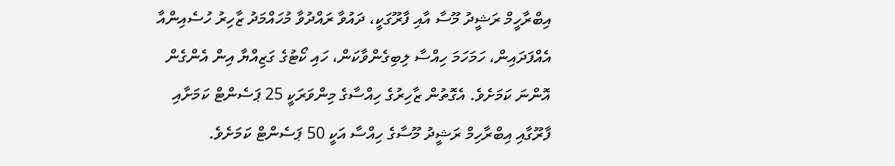އިބްރާހީމް ރަޝީދު މޫސާ އާއި ފާރޫގަކީ، ދައުވާ ރައްދުވާ މުހައްމަދު ޒާހިރު ހުސެއިންއާ އެއްފަދައިން، ހަމަހަމަ ހިއްސާ ލިބިގެންވާކަން، ހައި ކޯޓުގެ ގަޒިއްޔާ އިން އެންގެން އޮންނަ ކަމަށެވެ. އެގޮތުން ޒާހިރުގެ ހިއްސާގެ މިންވަރަކީ 25 ޕަސެންޓް ކަމަށާއި ފާރޫގާއި އިބްރާހިމް ރަޝީދު މޫސާގެ ހިއްސާ އަކީ 50 ޕަސެންޓް ކަމަށެވެ.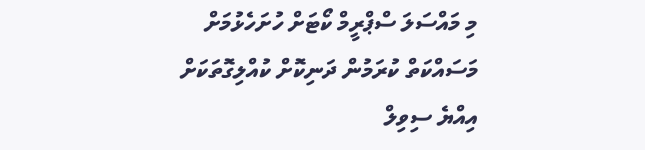މި މައްސަލަ ސްޕްރީމް ކޯޓަށް ހުށަހެޅުމަށް މަސައްކަތް ކުރަމުން ދަނިކޮށް ކުއްލިގޮތަކަށް އިއްޔެ ސިވިލް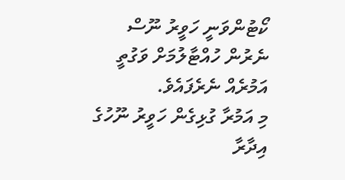ކޯޓުންވަނީ ހަވީރު ނޫސް ނެރުން ހުއްޓާލުމަށް ވަގުތީ އަމުރެއް ނެރެފައެވެ.
މި އަމުރާ ގުޅިގެން ހަވީރު ނޫހުގެ އިދާރާ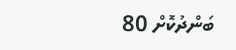ބަންދުކޮށް 80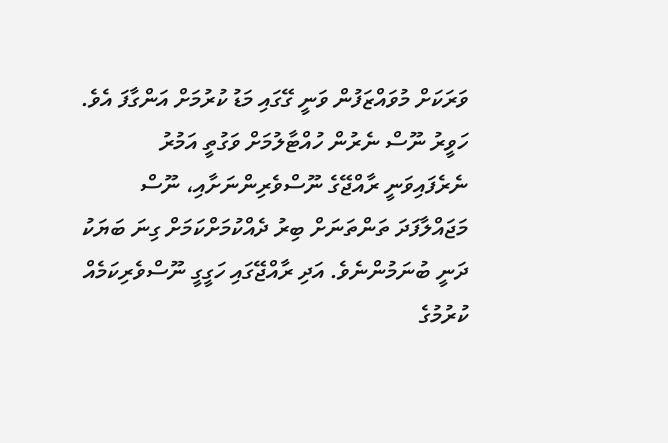ވަރަކަށް މުވައްޒަފުން ވަނީ ގޭގައި މަޑު ކުރުމަށް އަންގާފަ އެވެ.
ހަވީރު ނޫސް ނެރުން ހުއްޓާލުމަށް ވަގުތީ އަމުރު ނެރެފައިވަނީ ރާއްޖޭގެ ނޫސްވެރިންނަށާއި، ނޫސް މަޖައްލާފަދަ ތަންތަނަށް ބިރު ދެއްކުމަށްކަމަށް ގިނަ ބަޔަކު ދަނީ ބުނަމުންނެވެ. އަދި ރާއްޖޭގައި ހަގީގީ ނޫސްވެރިކަމެއް ކުރުމުގެ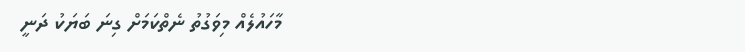މާހައުލެއް މިވަގުތު ނެތްކަމަށް ގިނަ ބަޔަކު ދަނީ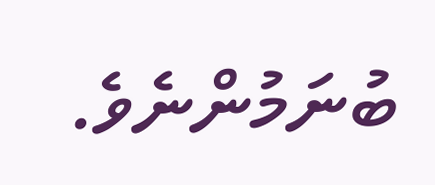ބުނަމުންނެވެ.